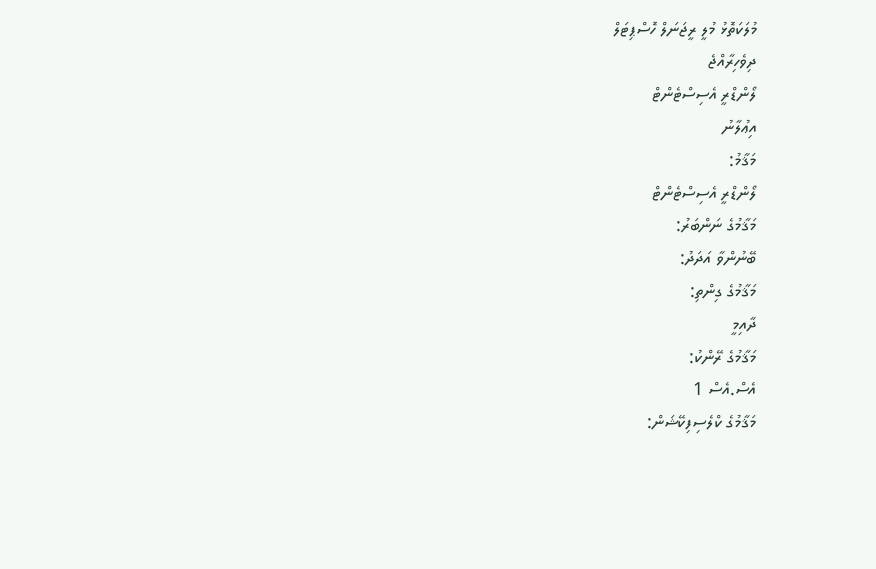މުލަކަތޮޅު މުލީ ރީޖަނަލް ހޮސްޕިޓަލް
ދިވެހިރާއްޖެ
ލޯންޑްރީ އެސިސްޓެންޓް
އިޢުލާނު
މަޤާމު:
ލޯންޑްރީ އެސިސްޓެންޓް
މަޤާމުގެ ނަންބަރު:
ބޭނުންވާ އަދަދު:
މަޤާމުގެ ގިންތި:
ދާއިމީ
މަޤާމުގެ ރޭންކު:
އެސް.އެސް 1
މަޤާމުގެ ކްލެސިފިކޭޝަން: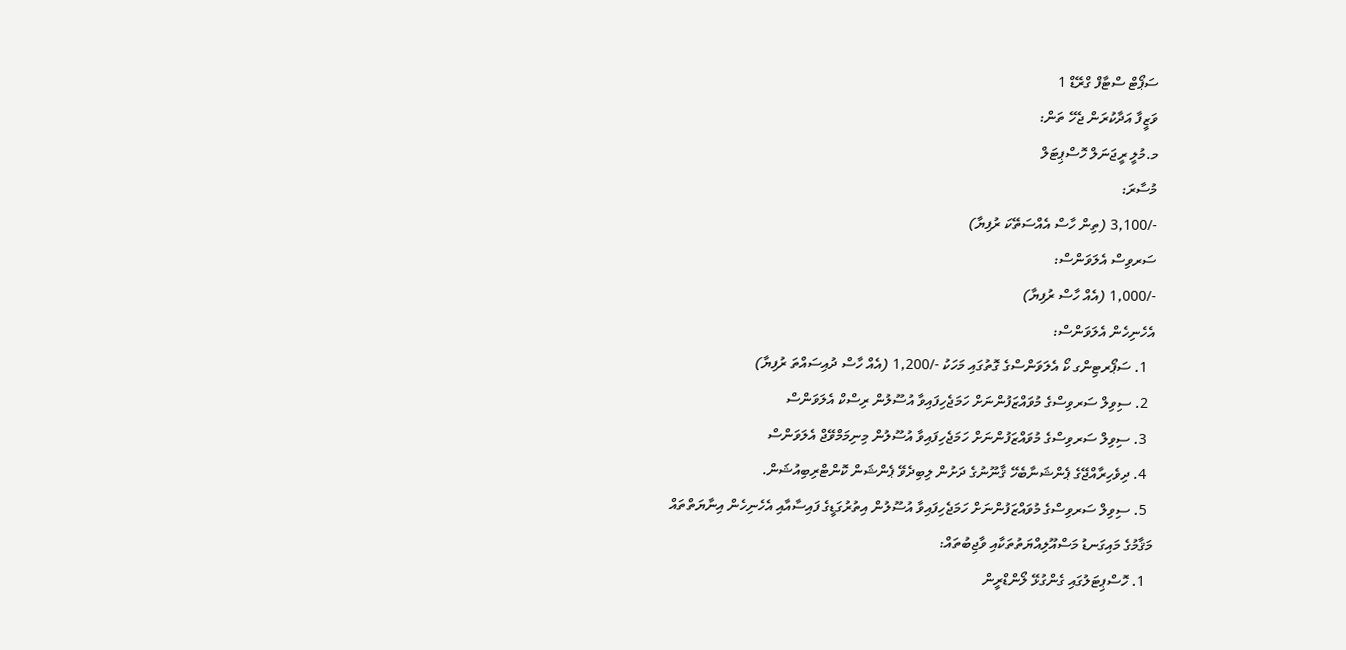ސަޕޯޓް ސްޓާފް ގްރޭޑް 1
ވަޒީފާ އަދާކުރަން ޖެހޭ ތަން:
މ.މުލީ ރީޖަނަލް ހޮސްޕިޓަލް
މުސާރަ:
-/3,100 (ތިން ހާސް އެއްސަތޭކަ ރުފިޔާ)
ސަރވިސް އެލަވަންސް:
-/1,000 (އެއް ހާސް ރުފިޔާ)
އެހެނިހެން އެލަވަންސް:
  1. ސަޕޯރޓިންގ ކޯ އެލަވަންސްގެ ގޮތުގައި މަހަކު -/1,200 (އެއް ހާސް ދުއިސައްތަ ރުފިޔާ)
  2. ސިވިލް ސަރވިސްގެ މުވައްޒަފުންނަށް ހަމަޖެހިފައިވާ އުސޫލުން ރިސްކް އެލަވަންސް
  3. ސިވިލް ސަރވިސްގެ މުވައްޒަފުންނަށް ހަމަޖެހިފައިވާ އުސޫލުން މިނިމަމްވޭޖް އެލަވަންސް
  4. ދިވެހިރާއްޖޭގެ ޕެންޝަނާބެހޭ ޤާނޫނުގެ ދަށުން ލިބިދެވޭ ޕެންޝަން ކޮންޓްރިބިއުޝަން.
  5. ސިވިލް ސަރވިސްގެ މުވައްޒަފުންނަށް ހަމަޖެހިފައިވާ އުސޫލުން އިތުރުގަޑީގެ ފައިސާއާއި އެހެނިހެން އިނާޔަތްތައް
މަޤާމުގެ މައިގަނޑު މަސްއޫލިއްޔަތުތަކާއި ވާޖިބުތައް:
  1. ހޮސްޕިޓަލުގައި ގެންގުޅޭ ލޯންޑްރީން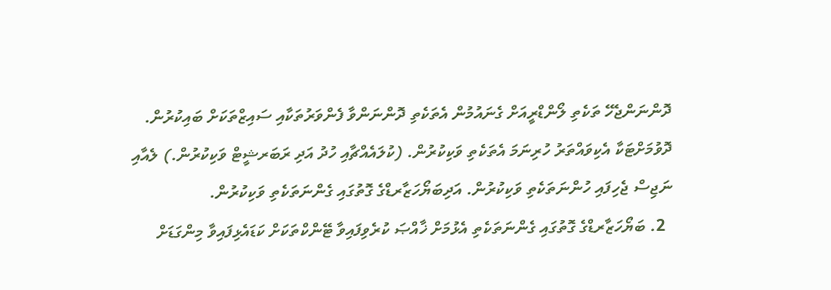ދޮންނަންޖެހޭ ތަކެތި ލޯންޑްރީއަށް ގެނައުމުން އެތަކެތި ދޮންނަންވާ ފެންވަރުތަކާއި ސައިޒްތަކަށް ބައިކުރުން. ދޮވުމަށްޓަކާ އެކިވައްތަރު ހުރިނަމަ އެތަކެތި ވަކިކުރުން. (ކުލައެއްޗާއި ހުދު އަދި ރަބަރޝީޓް ވަކިކުރުން.) ލެއާއި ނަޖިސް ޖެހިފައި ހުންނަތަކެތި ވަކިކުރުން. އަދިބަޔޯހަޒާރޑްގެ ގޮތުގައި ގެންނަތަކެތި ވަކިކުރުން.
  2. ބަޔޯހަޒާރޑްގެ ގޮތުގައި ގެންނަތަކެތި އެޅުމަށް ޚާއްޞަ ކުރެވިފައިވާ ޓޭންކްތަކަށް ކަޑައެޅިފައިވާ މިންގަޑަށް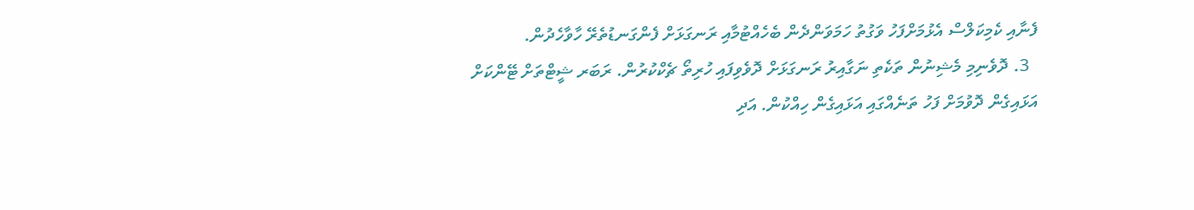ފެނާއި ކެމިކަލްސް އެޅުމަށްފަހު ވަގުތު ހަމަވަންދެން ބެހެއްޓުމާއި ރަނގަޅަށް ފެންގަނޑުތެރޭ ހާވާހެދުން.
  3. ދޮވެނިމި މެޝިނުން ތަކެތި ނަގާއިރު ރަނގަޅަށް ދޮވެވިފައި ހުރިތޯ ޗެކްކުރުން. ރަބަރ ޝީޓްތަށް ޓޭންކަށް އަޅައިގެން ދޮވުމަށް ފަހު ތަނެއްގައި އަޅައިގެން ހިއްކުން. އަދި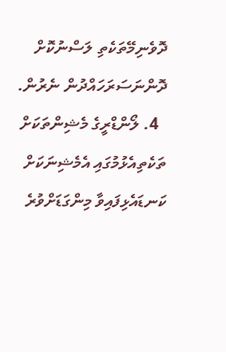ދޮވެނިމޭތަކެތި ލަސްނުކޮށް ދޮންނަސަރަހައްދުން ނެރުން.
  4. ލޯންޑްރީގެ މެޝިންތަކަށް ތަކެތިއެޅުމުގައި އެމެޝިނަކަށް ކަނޑައެޅިފައިވާ މިންގަޑަށްވުރެ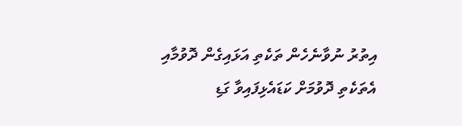އިތުރު ނުވާނެހެން ތަކެތި އަޅައިގެން ދޮވުމާއި އެތަކެތި ދޮވުމަށް ކަޑައެޅިފައިވާ ގަޑި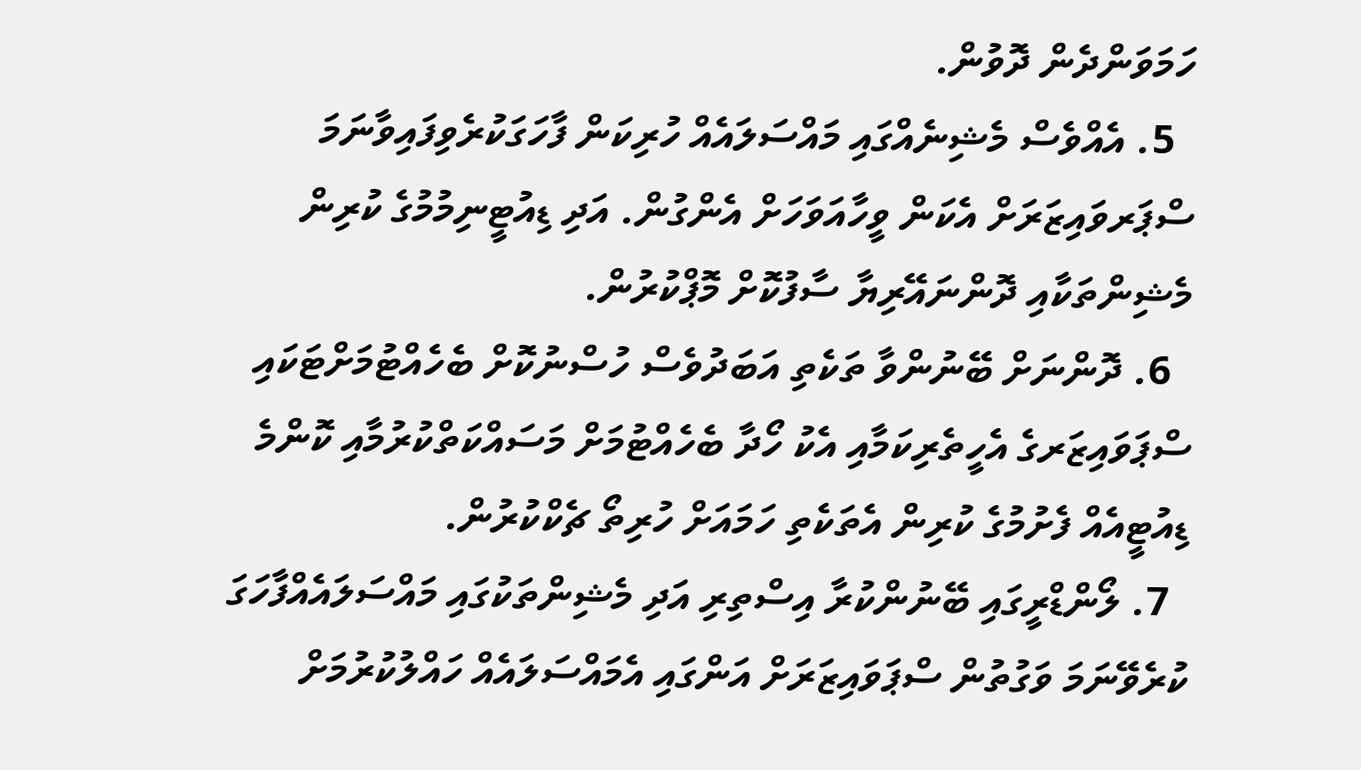ހަމަވަންދެން ދޮވުން.
  5. އެއްވެސް މެޝިނެއްގައި މައްސަލައެއް ހުރިކަން ފާހަގަކުރެވިފައިވާނަމަ ސްޕަރވައިޒަރަށް އެކަން ވީހާއަވަހަށް އެންގުން. އަދި ޑިއުޓީނިމުމުގެ ކުރިން މެޝިންތަކާއި ދޮންނައޭރިޔާ ސާފުކޮށް މޮޕްކުރުން.
  6. ދޮންނަށް ބޭނުންވާ ތަކެތި އަބަދުވެސް ހުސްނުކޮށް ބެހެއްޓުމަށްޓަކައި ސްޕަވައިޒަރގެ އެހީތެރިކަމާއި އެކު ހޯދާ ބެހެއްޓުމަށް މަސައްކަތްކުރުމާއި ކޮންމެ ޑިއުޓީއެއް ފެށުމުގެ ކުރިން އެތަކެތި ހަމައަށް ހުރިތޯ ޗެކްކުރުން.
  7. ލޯންޑްރީގައި ބޭނުންކުރާ އިސްތިރި އަދި މެޝިންތަކުގައި މައްސަލައެއްފާހަގަ ކުރެވޭނަމަ ވަގުތުން ސްޕަވައިޒަރަށް އަންގައި އެމައްސަލައެއް ހައްލުކުރުމަށް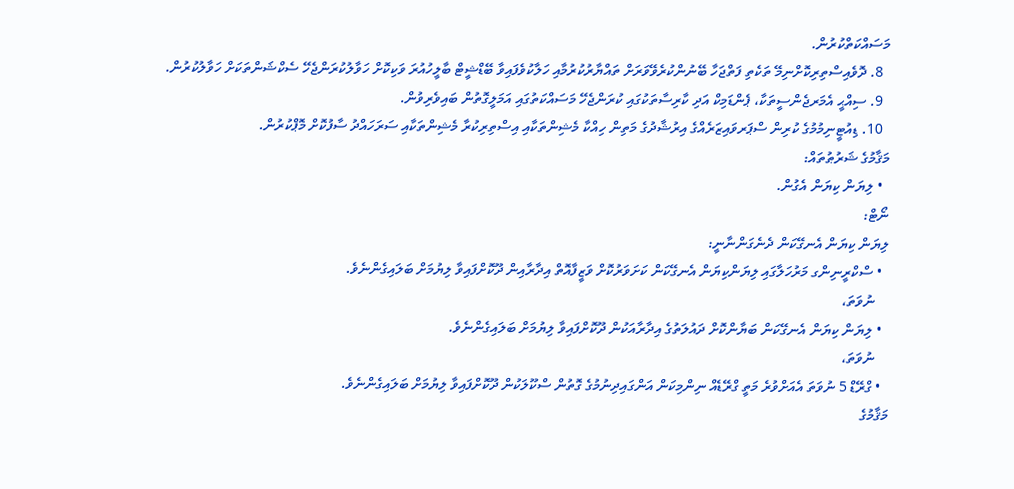މަސައްކަތްކުރުން.
  8. ދޮވެއިސްތިރިކޮށްނިމޭ ތަކެތި ފަތްޖަހާ ބޭނުންކުރެވޭވަރަށް ތައްޔާރުކުރުމާއި ހަލާކުވެފައިވާ ބޭޑްޝީޓް ބާލީހުއުރަ ވަކިކޮށް ހަވާލުކުރަންޖެހޭ ސެކްޝަންތަކަށް ހަވާލުކުރުން.
  9. ސިއްޙީ އެމަރޖެންސީތަކާ، ޕެންޑަމިކް އަދި ކާރިސާތަކުގައި ކުރަންޖެހޭ މަސައްކަތުގައި އަމަލީގޮތުން ބައިވެރިވުން.
  10. ޑިއުޓީނިމުމުގެ ކުރިން ސްޕަރވައިޒަރެއްގެ އިރުޝާދުގެ މަތިން ހިއްކާ މެޝިންތަކާއި އިސްތިރިކުރާ މެޝިންތަކާއި ސަރަހައްދު ސާފުކޮށް މޮޕްކުރުން.
މަޤާމުގެ ޝަރުޠުތައް:
  • ލިޔަން ކިޔަން އެގުން.
ނޯޓް:
ލިޔަން ކިޔަން އެނގޭކަން ދެނެގަންނާނީ:
  • ސްކްރީނިންގ މަރުހަލާގައި ލިޔަންކިޔަން އެނގޭކަން ކަށަވަރުކޮށް ވަޒީފާއޮތް އިދާރާއިން ދޫކޮށްފައިވާ ލިޔުމަށް ބަލައިގެންނެވެ.
    ނުވަތަ،
  • ލިޔަން ކިޔަން އެނގޭކަން ބަޔާންކޮށް ދައުލަތުގެ އިދާރާއަކުން ދޫކޮށްފައިވާ ލިޔުމަށް ބަލައިގެންނެވެ.
    ނުވަތަ،
  • ގްރޭޑް 5 ނުވަތަ އެއަށްވުރެ މަތީ ގްރޭޑެއް ނިންމިކަން އަންގައިދިނުމުގެ ގޮތުން ސްކޫލަކުން ދޫކޮށްފައިވާ ލިޔުމަށް ބަލައިގެންނެވެ.
މަޤާމުގެ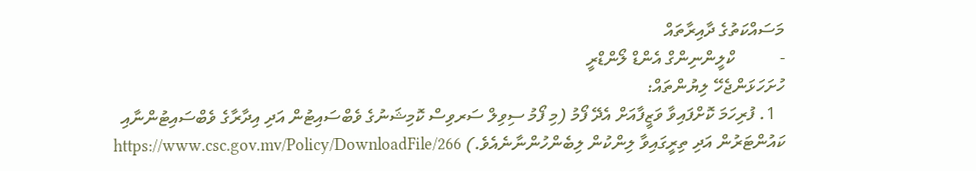މަސައްކަތުގެ ދާއިރާތައް
-          ކްލީންނިންގް އެންޑް ލޯންޑްރީ
ހުށަހަޅަންޖެހޭ ލިޔުންތައް:
  1. ފުރިހަމަ ކޮށްފައިވާ ވަޒީފާއަށް އެދޭ ފޯމު (މި ފޯމު ސިވިލް ސަރވިސް ކޮމިޝަނުގެ ވެބްސައިޓުން އަދި އިދާރާގެ ވެބްސައިޓުންނާއި ކައުންޓަރުން އަދި ތިރީގައިވާ ލިންކުން ލިބެންހުންނާނެއެވެ.) https://www.csc.gov.mv/Policy/DownloadFile/266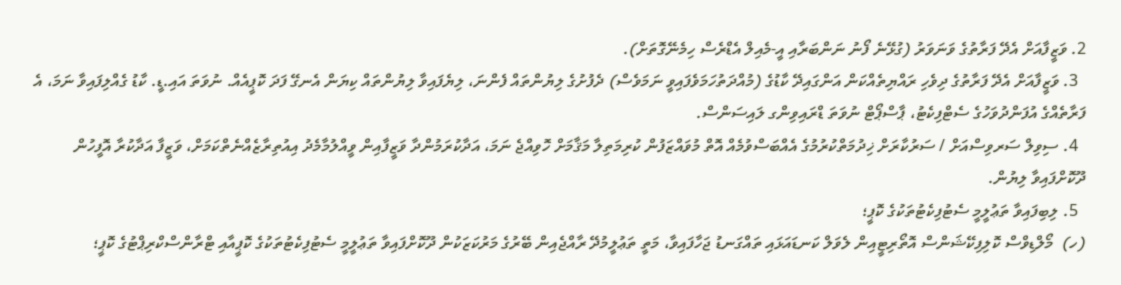2. ވަޒީފާއަށް އެދޭ ފަރާތުގެ ވަނަވަރު (ގުޅޭނެ ފޯނު ނަންބަރާއި އީ-މެއިލް އެޑްރެސް ހިމެނޭގޮތަށް).
  3. ވަޒީފާއަށް އެދޭ ފަރާތުގެ ދިވެހި ރައްޔިތެއްކަން އަންގައިދޭ ކާޑުގެ (މުއްދަތުހަމަވެފައިވީ ނަމަވެސް) ދެފުށުގެ ލިޔުންތައް ފެންނަ، ލިޔެފައިވާ ލިޔުންތައް ކިޔަން އެނގޭ ފަދަ ކޮޕީއެއް. ނުވަތަ އައި.ޑީ. ކާޑު ގެއްލިފައިވާ ނަމަ، އެ ފަރާތެއްގެ އުފަންދުވަހުގެ ސެޓްފިކެޓު، ޕާސްޕޯޓް ނުވަތަ ޑްރައިވިންގ ލައިސަންސް.
  4. ސިވިލް ސަރވިސްއަށް / ސަރުކާރަށް ޚިދުމަތްކުރުމުގެ އެއްބަސްވުމެއް އޮތް މުވައްޒަފުން ކުރިމަތިލާ މަޤާމަށް ހޮވިއްޖެ ނަމަ، އަދާކުރަމުންދާ ވަޒީފާއިން ވީއްލުމާމެދު އިއުތިރާޒެއްނެތްކަމަށް، ވަޒީފާ އަދާކުރާ އޮފީހުން ދޫކޮށްފައިވާ ލިޔުން.
  5. ލިބިފައިވާ ތަޢުލީމީ ސެޓުފިކެޓުތަކުގެ ކޮޕީ؛
(ހ)  މޯލްޑިވްސް ކޮލިފިކޭޝަންސް އޮތޯރިޓީއިން ލެވަލް ކަނޑައަޅައި ތައްގަނޑު ޖަހާފައިވާ، މަތީ ތަޢުލީމުދޭ ރާއްޖެއިން ބޭރުގެ މަރުކަޒަކުން ދޫކޮށްފައިވާ ތަޢުލީމީ ސެޓުފިކެޓުތަކުގެ ކޮޕީއާއި ޓްރާންސްކްރިޕްޓުގެ ކޮޕީ؛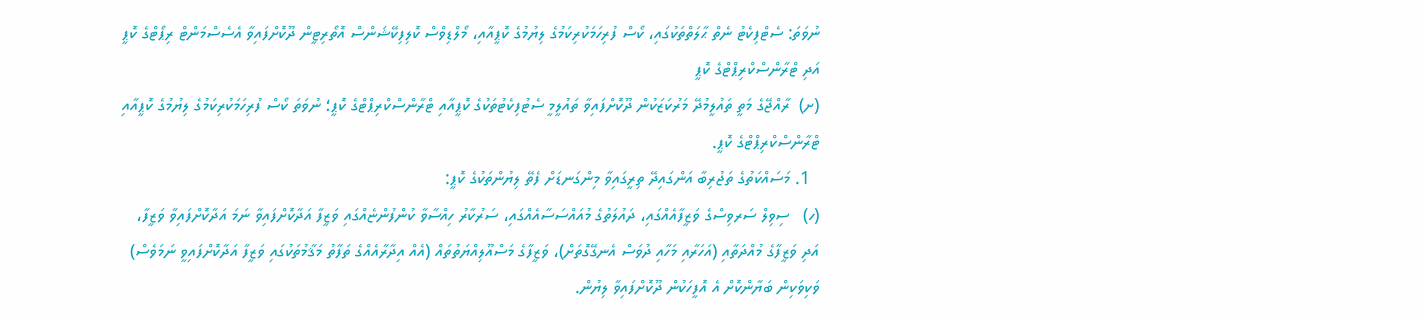ނުވަތަ: ސެޓްފިކެޓު ނެތް ޙާލަތްތަކުގައި، ކޯސް ފުރިހަމަކުރިކަމުގެ ލިޔުމުގެ ކޮޕީއާއި، މޯލްޑިވްސް ކޮލިފިކޭޝަންސް އޮތޯރިޓީން ދޫކޮށްފައިވާ އެސެސްމަންޓް ރިޕޯޓްގެ ކޮޕީ އަދި ޓްރާންސްކްރިޕްޓްގެ ކޮޕީ
(ށ)  ރާއްޖޭގެ މަތީ ތައުލީމުދޭ މަރުކަޒަކުން ދޫކޮށްފައިވާ ތައުލީމީ ސެޓުފިކެޓުތަކުގެ ކޮޕީއާއި ޓްރާންސްކްރިޕްޓްގެ ކޮޕީ؛ ނުވަތަ ކޯސް ފުރިހަމަކުރިކަމުގެ ލިޔުމުގެ ކޮޕީއާއި ޓްރާންސްކްރިޕްޓްގެ ކޮޕީ.
  1. މަސައްކަތުގެ ތަޖުރިބާ އަންގައިދޭ ތިރީގައިވާ މިންގަނޑަށް ފެތޭ ލިޔުންތަކުގެ ކޮޕީ:
(ހ)   ސިވިލް ސަރވިސްގެ ވަޒީފާއެއްގައި، ދައުލަތުގެ މުއައްސަސާއެއްގައި، ސަރުކާރު ހިއްސާވާ ކުންފުންޏެއްގައި ވަޒީފާ އަދާކޮށްފައިވާ ނަމަ އަދާކޮށްފައިވާ ވަޒީފާ، އަދި ވަޒީފާގެ މުއްދަތާއި (އަހަރާއި މަހާއި ދުވަސް އެނގޭގޮތަށް)، ވަޒީފާގެ މަސްއޫލިއްޔަތުތައް (އެއް އިދާރާއެއްގެ ތަފާތު މަޤާމުތަކުގައި ވަޒީފާ އަދާކޮށްފައިވީ ނަމަވެސް) ވަކިވަކިން ބަޔާންކޮށް އެ އޮފީހަކުން ދޫކޮށްފައިވާ ލިޔުން.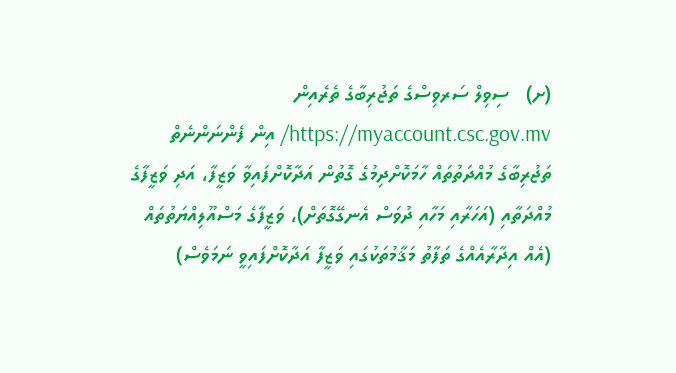(ށ)   ސިވިލް ސަރވިސްގެ ތަޖުރިބާގެ ތެރެއިން https://myaccount.csc.gov.mv/ އިން ފެންނަންނެތް ތަޖުރިބާގެ މުއްދަތުތައް ހާމަކޮށްދިމުގެ ގޮތުން އަދާކޮށްފައިވާ ވަޒީފާ، އަދި ވަޒީފާގެ މުއްދަތާއި (އަހަރާއި މަހާއި ދުވަސް އެނގޭގޮތަށް)، ވަޒީފާގެ މަސްއޫލިއްޔަތުތައް (އެއް އިދާރާއެއްގެ ތަފާތު މަޤާމުތަކުގައި ވަޒީފާ އަދާކޮށްފައިވީ ނަމަވެސް)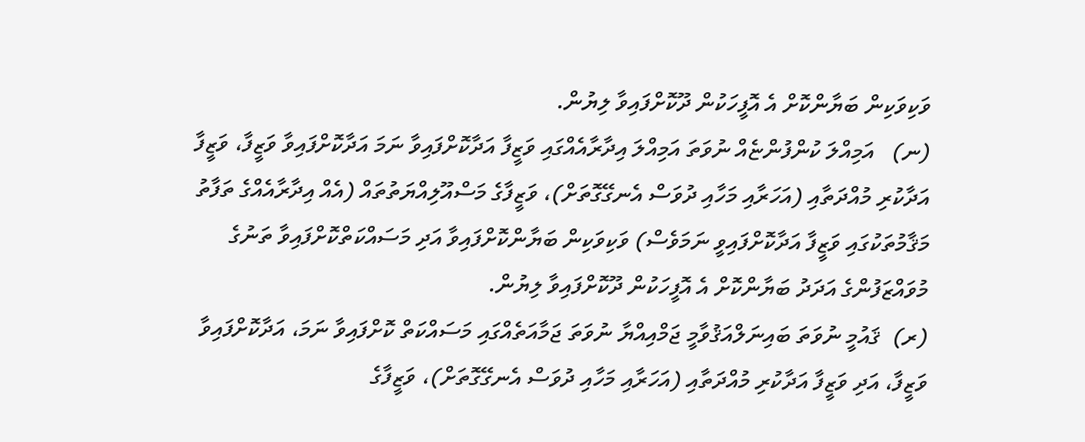ވަކިވަކިން ބަޔާންކޮށް އެ އޮފީހަކުން ދޫކޮށްފައިވާ ލިޔުން.
(ނ)   އަމިއްލަ ކުންފުންޏެއް ނުވަތަ އަމިއްލަ އިދާރާއެއްގައި ވަޒީފާ އަދާކޮށްފައިވާ ނަމަ އަދާކޮށްފައިވާ ވަޒީފާ، ވަޒީފާ އަދާކުރި މުއްދަތާއި (އަހަރާއި މަހާއި ދުވަސް އެނގޭގޮތަށް)، ވަޒީފާގެ މަސްއޫލިއްޔަތުތައް (އެއް އިދާރާއެއްގެ ތަފާތު މަޤާމުތަކުގައި ވަޒީފާ އަދާކޮށްފައިވީ ނަމަވެސް) ވަކިވަކިން ބަޔާންކޮށްފައިވާ އަދި މަސައްކަތްކޮށްފައިވާ ތަނުގެ މުވައްޒަފުންގެ އަދަދު ބަޔާންކޮށް އެ އޮފީހަކުން ދޫކޮށްފައިވާ ލިޔުން.
(ރ)  ޤައުމީ ނުވަތަ ބައިނަލްއަޤުވާމީ ޖަމްއިއްޔާ ނުވަތަ ޖަމާއަތެއްގައި މަސައްކަތް ކޮށްފައިވާ ނަމަ، އަދާކޮށްފައިވާ ވަޒީފާ، އަދި ވަޒީފާ އަދާކުރި މުއްދަތާއި (އަހަރާއި މަހާއި ދުވަސް އެނގޭގޮތަށް)، ވަޒީފާގެ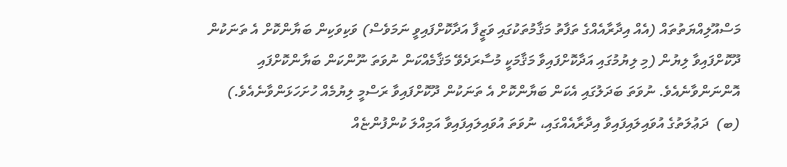މަސްއޫލިއްޔަތުތައް (އެއް އިދާރާއެއްގެ ތަފާތު މަޤާމުތަކުގައި ވަޒީފާ އަދާކޮށްފައިވީ ނަމަވެސް) ވަކިވަކިން ބަޔާންކޮށް އެ ތަނަކުން ދޫކޮށްފައިވާ ލިޔުން (މި ލިޔުމުގައި އަދާކޮށްފައިވާ މަޤާމަކީ މުސާރަދެވޭ މަޤާމެއްކަން ނުވަތަ ނޫންކަން ބަޔާންކޮށްފައި އޮންނަންވާނެއެވެ. ނުވަތަ ބަދަލުގައި އެކަން ބަޔާންކޮށް އެ ތަނަކުން ދޫކޮށްފައިވާ ރަސްމީ ލިޔުމެއް ހުށަހަޅަންވާނެއެވެ.)
(ބ)  ދަޢުލަތުގެ އުވައިލައިފައިވާ އިދާރާއެއްގައި، ނުވަތަ އުވައިލައިފައިވާ އަމިއްލަ ކުންފުންޏެއް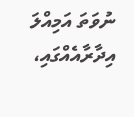ނުވަތަ އަމިއްލަ އިދާރާއެއްގައި،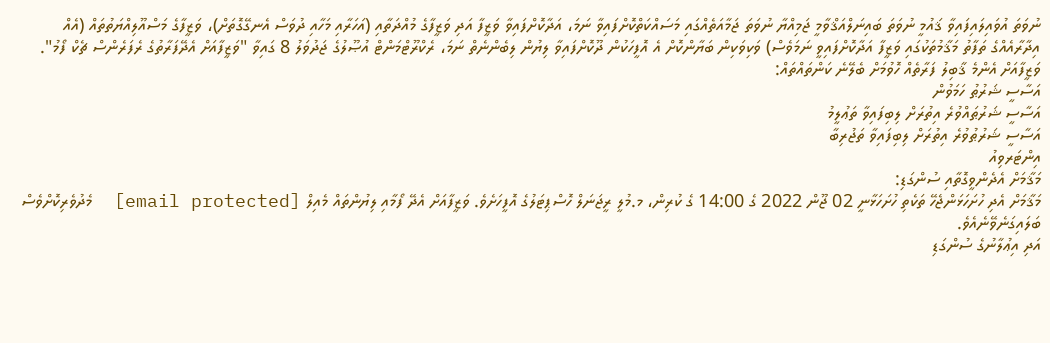ނުވަތަ އުވައިލައިފައިވާ ޤައުމީ ނުވަތަ ބައިނަލްއަޤްވާމީ ޖަމިއްޔާ ނުވަތަ ޖަމާއަތެއްގައި މަސައްކަތްކޮށްފައިވާ ނަމަ، އަދާކޮށްފައިވާ ވަޒީފާ އަދި ވަޒީފާގެ މުއްދަތާއި (އަހަރާއި މަހާއި ދުވަސް އެނގޭގޮތަށް)، ވަޒީފާގެ މަސްއޫލިއްޔަތުތައް (އެއް އިދާރާއެއްގެ ތަފާތު މަޤާމުތަކުގައި ވަޒީފާ އަދާކޮށްފައިވީ ނަމަވެސް) ވަކިވަކިން ބަޔާންކޮށް އެ އޮފީހަކުން ދޫކޮށްފައިވާ ލިޔުން ލިބެންނެތް ނަމަ، ރެކްރޫޓްމަންޓް އުޞޫލުގެ ޖަދުވަލު 8 ގައިވާ "ވަޒީފާއަށް އެދޭފަރާތުގެ ރެފަރެންސް ޗެކް ފޯމު".
ވަޒީފާއަށް އެންމެ ޤާބިލު ފަރާތެއް ހޮވުމަށް ބެލޭނެ ކަންތައްތައް:
އަސާސީ ޝަރުޠު ހަމަވުން
އަސާސީ ޝަރުޠައްވުރެ އިތުރަށް ލިބިފައިވާ ތަޢުލީމު
އަސާސީ ޝަރުޠުވުރެ އިތުރަށް ލިބިފައިވާ ތަޖުރިބާ
އިންޓަރވިއު
މަޤާމަށް އެދެންވީގޮތާއި ސުންގަޑި:
މަޤާމަށް އެދި ހުށަހަޅަންޖެހޭ ތަކެތި ހުށަހަޅާނީ 02 ޖޫން 2022 ގެ 14:00 ގެ ކުރިން، މ.މުލީ ރީޖަނަލް ހޮސްޕިޓަލުގެ އޮފީހަށެވެ. ވަޒީފާއަށް އެދޭ ފޯމާއި ލިޔުންތައް މެއިލް [email protected]  މެދުވެރިކޮށްވެސް ބަލައިގަނެވޭނެއެވެ.
އަދި އިޢުލާނުގެ ސުންގަޑި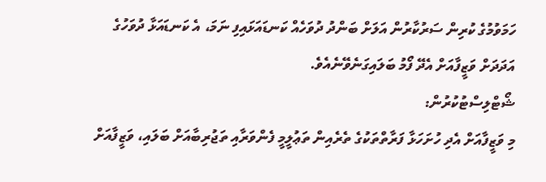ހަމަވުމުގެ ކުރިން ސަރުކާރުން އަލަށް ބަންދު ދުވަހެއް ކަނޑައަޅައިފި ނަމަ، އެ ކަނޑައަޅާ ދުވަހުގެ އަދަދަށް ވަޒީފާއަށް އެދޭ ފޯމު ބަލައިގަނެވޭނެއެވެ.
ޝޯޓްލިސްޓުކުރުން:
މި ވަޒީފާއަށް އެދި ހުށަހަޅާ ފަރާތްތަކުގެ ތެރެއިން ތަޢުލީމީ ފެންވަރާއި ތަޖުރިބާއަށް ބަލައި، ވަޒީފާއަށް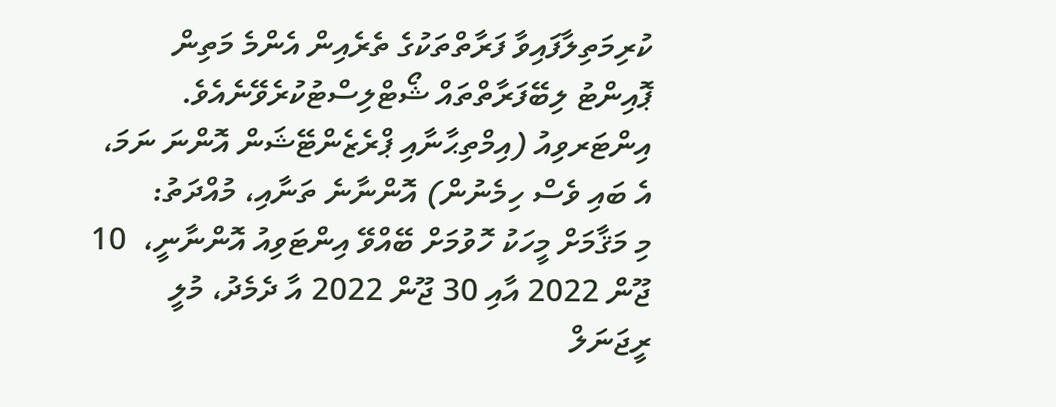ކުރިމަތިލާފައިވާ ފަރާތްތަކުގެ ތެރެއިން އެންމެ މަތިން ޕޮއިންޓު ލިބޭފަރާތްތައް ޝޯޓްލިސްޓުކުރެވޭނެއެވެ.
އިންޓަރވިއު (އިމްތިޙާނާއި ޕްރެޒެންޓޭޝަން އޮންނަ ނަމަ، އެ ބައި ވެސް ހިމެނުން) އޮންނާނެ ތަނާއި، މުއްދަތު:
މި މަޤާމަށް މީހަކު ހޮވުމަށް ބޭއްވޭ އިންޓަވިއު އޮންނާނީ،  10 ޖޫން 2022 އާއި 30 ޖޫން 2022 އާ ދެމެދު، މުލީ ރީޖަނަލް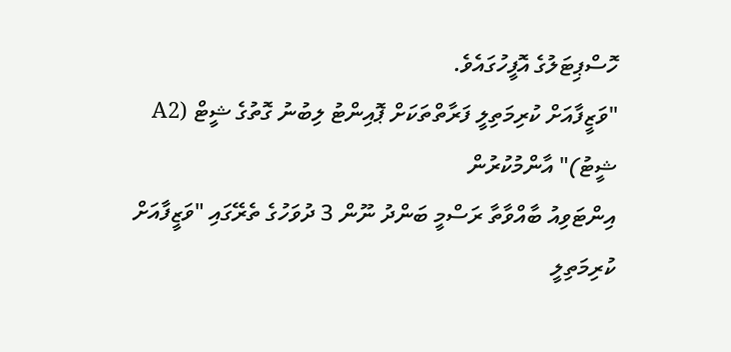ހޮސްޕިޓަލުގެ އޮފީހުގައެވެ.
"ވަޒީފާއަށް ކުރިމަތިލީ ފަރާތްތަކަށް ޕޮއިންޓު ލިބުނު ގޮތުގެ ޝީޓް (A2 ޝީޓު)" އާންމުކުރުން
އިންޓަވިއު ބާއްވާތާ ރަސްމީ ބަންދު ނޫން 3 ދުވަހުގެ ތެރޭގައި "ވަޒީފާއަށް ކުރިމަތިލީ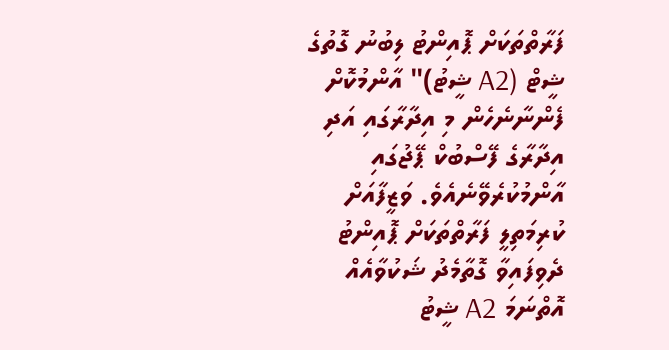ފަރާތްތަކަށް ޕޮއިންޓު ލިބުނު ގޮތުގެ ޝީޓް (A2 ޝީޓު)" އާންމުކޮށް ފެންނާނެހެން މި އިދާރާގައި އަދި އިދާރާގެ ފޭސްބުކް ޕޭޖުގައި އާންމުކުރެވޭނެއެވެ. ވަޒީފާއަށް ކުރިމަތިލީ ފަރާތްތަކަށް ޕޮއިންޓު ދެވިފައިވާ ގޮތާމެދު ޝަކުވާއެއް އޮތްނަމަ A2 ޝީޓު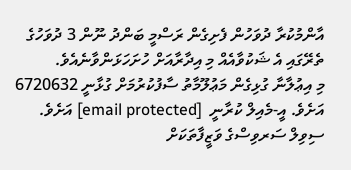އާންމުކުރާ ދުވަހުން ފެށިގެން ރަސްމީ ބަންދު ނޫން 3 ދުވަހުގެ ތެރޭގައި އެ ޝަކުވާއެއް މި އިދާރާއަށް ހުށަހަޅަންވާނެއެވެ.
މި އިޢުލާނާ ގުޅިގެން މަޢުލޫމާތު ސާފުކުރުމަށް ގުޅާނީ 6720632 އަށެވެ. އީ-މެއިލް ކުރާނީ  [email protected] އަށެވެ.
ސިވިލް ސަރވިސްގެ ވަޒީފާތަކަށް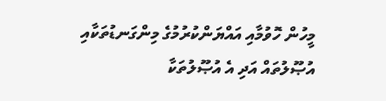މީހުން ހޮވުމާއި އައްޔަންކުރުމުގެ މިންގަނޑުތަކާއި އުޞޫލުތައް އަދި އެ އުޞޫލުތަކާ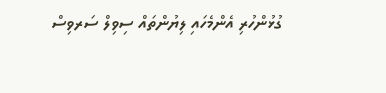ގުޅުންހުރި އެންމެހައި ލިޔުންތައް ސިވިލް ސަރވިސް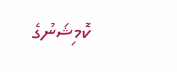ކޮމިޝަނުގެ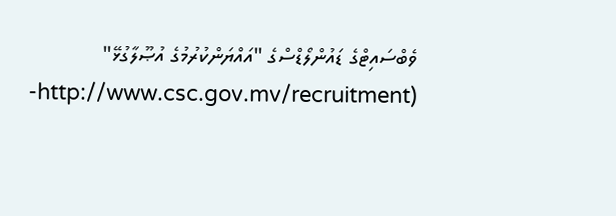ވެބްސައިޓްގެ ޑައުންލޯޑްސްގެ "އައްޔަންކުރުމުގެ އުޞޫލާގުޅޭ" (http://www.csc.gov.mv/recruitment-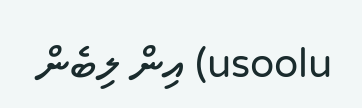usoolu) އިން ލިބެން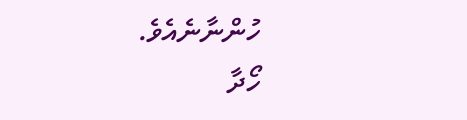ހުންނާނެއެވެ.
ހޯދާ